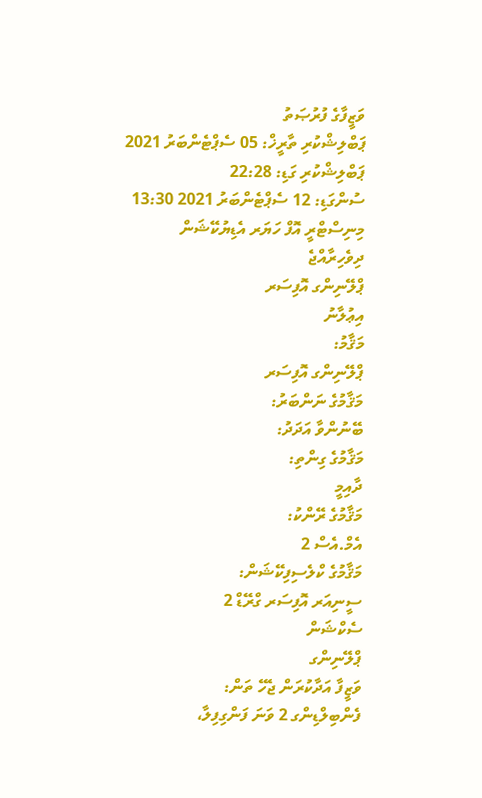ވަޒީފާގެ ފުރުޞަތު
ޕަބްލިޝްކުރި ތާރީޚް: 05 ސެޕްޓެންބަރު 2021
ޕަބްލިޝްކުރި ގަޑި: 22:28
ސުންގަޑި: 12 ސެޕްޓެންބަރު 2021 13:30
މިނިސްޓްރީ އޮފް ހަޔަރ އެޑިޔުކޭޝަން
ދިވެހިރާއްޖެ
ޕްލޭނިންގ އޮފިސަރ
އިޢުލާނު
މަޤާމު:
ޕްލޭނިންގ އޮފިސަރ
މަޤާމުގެ ނަންބަރު:
ބޭނުންވާ އަދަދު:
މަޤާމުގެ ގިންތި:
ދާއިމީ
މަޤާމުގެ ރޭންކު:
އެމް.އެސް 2
މަޤާމުގެ ކްލެސިފިކޭޝަން:
ސީނިއަރ އޮފިސަރ ގްރޭޑް 2
ސެކްޝަން
ޕްލޭނިންގ
ވަޒީފާ އަދާކުރަން ޖެހޭ ތަން:
ފެންބިލްޑިންގ 2 ވަނަ ފަންގިފިލާ،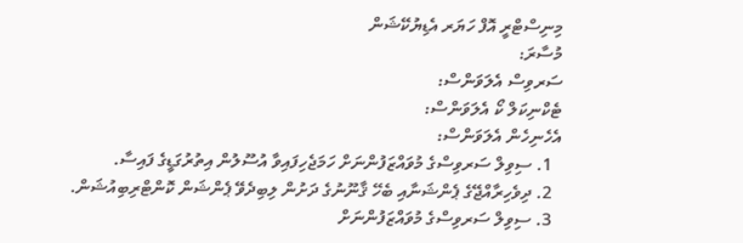މިނިސްޓްރީ އޮފް ހަޔަރ އެޑިޔުކޭޝަން
މުސާރަ:
ސަރވިސް އެލަވަންސް:
ޓެކްނިކަލް ކޯ އެލަވަންސް:
އެހެނިހެން އެލަވަންސް:
  1. ސިވިލް ސަރވިސްގެ މުވައްޒަފުންނަށް ހަމަޖެހިފައިވާ އުސޫލުން އިތުރުގަޑީގެ ފައިސާ.
  2. ދިވެހިރާއްޖޭގެ ޕެންޝަނާއި ބެހޭ ޤާނޫނުގެ ދަށުން ލިބިދެވޭ ޕެންޝަން ކޮންޓްރިބިއުޝަން.
  3. ސިވިލް ސަރވިސްގެ މުވައްޒަފުންނަށް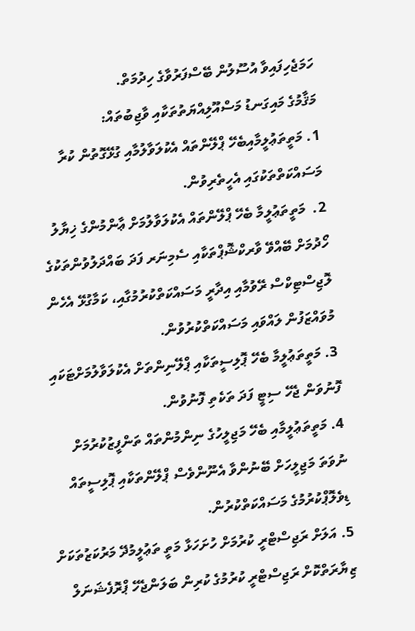ހަމަޖެހިފައިވާ އުސޫލުން ބޭސްފަރުވާގެ ހިދުމަތް.
މަޤާމުގެ މައިގަނޑު މަސްއޫލިއްޔަތުތަކާއި ވާޖިބުތައް:
1. މަތީތަޢުލީމާއިބެހޭ ޕްލޭންތައް އެކުލަވާލުމާއި ގުޅޭގޮތުން ކުރާ މަސައްކަތްތަކުގައި އެހީތެރިވުން.
2.  މަތީތަޢުލީމާ ބެހޭ ޕްލޭންތައް އެކުލަވާލުމަށް ޢާންމުންގެ ޚިޔާލު ހޯދުމަށް ބޭއްވޭ ވާރކްޝޮޕްތަކާއި ސެމިނަރ ފަދަ ބައްދަލުވުންތަކުގެ ލޮޖިސްޓިކްސް ރޭވުމާއި އިދާރީ މަސައްކަތްކުރުމުގާއި، ކަމާގުޅޭ އެހެން މުވައްޒަފުން ލައްވައި މަސައްކަތްކުރުވުން.
3. މަތީތަޢުލީމާ ބެހޭ ޕޮލިސީތަކާއި ޕްލޭނިންތަށް އެކުލަވާލުމަށްޓަކައި ފޮނުވަން ޖެހޭ ސިޓީ ފަދަ ތަކެތި ފޮނުވުން.
4. މަތީތަޢުލީމާއި ބެހޭ މަޖިލީހުގެ ނިންމުންތައް ތަންފީޒުކުރުމަށް ނުވަތަ މަޖިލީހަށް ބޭނުންވާ އެނޫންވެސް ޕްލޭންތަކާއި ޕޮލިސީތައް ޑިވެލޮޕްކުރުމުގެ މަސައްކަތްކުރުން.
5. އަލަށް ރަޖިސްޓްރީ ކުރުމަށް ހުށަހަޅާ މަތީ ތަޢުލީމުދޭ މަރުކަޒުތަކަށް ޒިޔާރަތްކޮށް ރަޖިސްޓްރީ ކުރުމުގެ ކުރިން ބަލަންޖެހޭ ޕްރޮފެޝަނަލް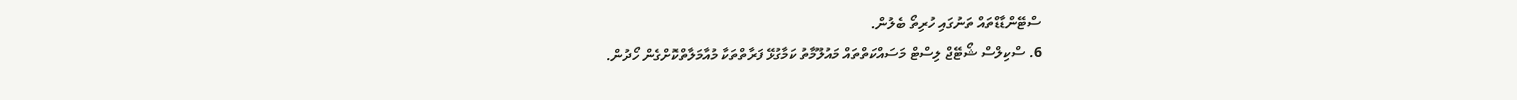ސްޓޭންޑާޑްތައް ތަނުގައި ހުރިތޯ ބެލުން.
6. ސްކިލްސް ޝޯޓޭޖް ލިސްޓް މަސައްކަތްތައް މައުލޫމާތު ކަމާގުޅޭ ފަރާތްތަކާ މުއާމަލާތްކޮށްގެން ހޯދުން.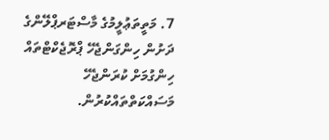7. މަތީތަޢުލީމުގެ މާސްޓަރޕްލޭންގެ ދަށުން ހިންގަންޖެހޭ ޕްރޮޖެކްޓްތައް ހިންގުމަށް ކުރަންޖެހޭ މަސައްކަތްތައްކުރުން.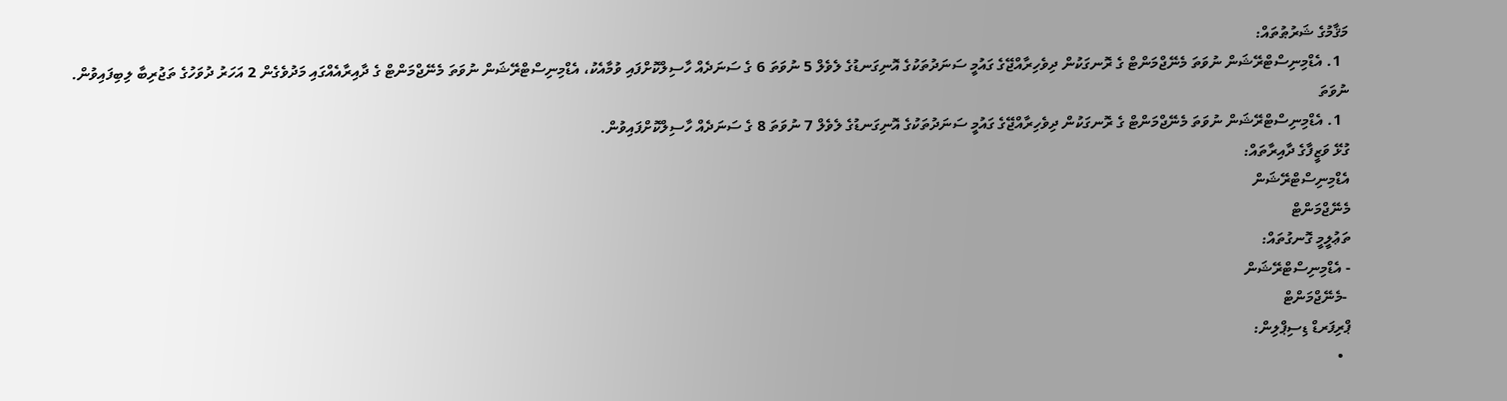މަޤާމުގެ ޝަރުޠުތައް:
  1. އެޑްމިނިސްޓްރޭޝަން ނުވަތަ މެނޭޖްމަންޓް ގެ ރޮނގަކުން ދިވެހިރާއްޖޭގެ ގައުމީ ސަނަދުތަކުގެ އޮނިގަނޑުގެ ލެވެލް 5 ނުވަތަ 6 ގެ ސަނަދެއް ހާސިލްކޮށްފައި ވުމާއެކު، އެޑްމިނިސްޓްރޭޝަން ނުވަތަ މެނޭޖްމަންޓް ގެ ދާއިރާއެއްގައި މަދުވެގެން 2 އަހަރު ދުވަހުގެ ތަޖުރިބާ ލިބިފައިވުން.
ނުވަތަ
  1. އެޑްމިނިސްޓްރޭޝަން ނުވަތަ މެނޭޖްމަންޓް ގެ ރޮނގަކުން ދިވެހިރާއްޖޭގެ ގައުމީ ސަނަދުތަކުގެ އޮނިގަނޑުގެ ލެވެލް 7 ނުވަތަ 8 ގެ ސަނަދެއް ހާސިލްކޮށްފައިވުން.
ގުޅޭ ވަޒީފާގެ ދާއިރާތައް:
އެޑްމިނިސްޓްރޭޝަން
މެނޭޖްމަންޓް
ތަޢުލީމީ ގޮނގުތައް:
- އެޑްމިނިސްޓްރޭޝަން
 -މެނޭޖްމަންޓް
ޕްރިފަރޑް ޑިސިޕްލިން:
  •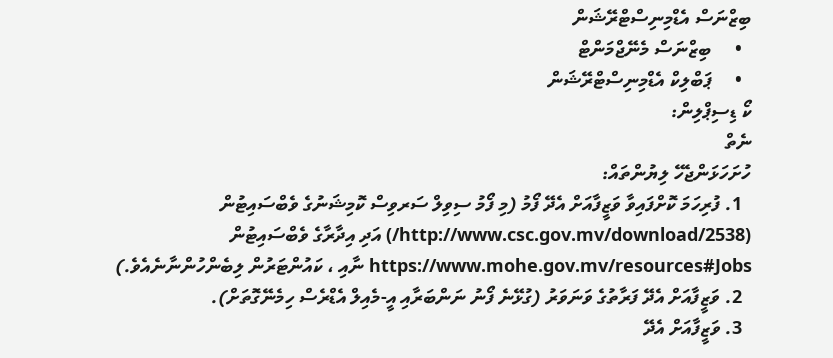ބިޒްނަސް އެޑްމިނިސްޓްރޭޝަން
  •     ބިޒްނަސް މެނޭޖްމަންޓް
  •     ޕަބްލިކް އެޑްމިނިސްޓްރޭޝަން
ކޯ ޑިސިޕްލިން:
ނެތް
ހުށަހަޅަންޖެހޭ ލިޔުންތައް:
  1. ފުރިހަމަ ކޮށްފައިވާ ވަޒީފާއަށް އެދޭ ފޯމު (މި ފޯމު ސިވިލް ސަރވިސް ކޮމިޝަނުގެ ވެބްސައިޓުން (http://www.csc.gov.mv/download/2538/) އަދި އިދާރާގެ ވެބްސައިޓުން https://www.mohe.gov.mv/resources#Jobs ނާއި ، ކައުންޓަރުން ލިބެންހުންނާނެއެވެ.)
  2. ވަޒީފާއަށް އެދޭ ފަރާތުގެ ވަނަވަރު (ގުޅޭނެ ފޯނު ނަންބަރާއި އީ-މެއިލް އެޑްރެސް ހިމެނޭގޮތަށް).
  3. ވަޒީފާއަށް އެދޭ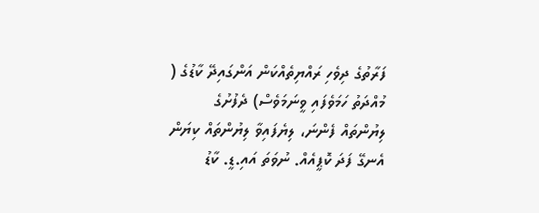ފަރާތުގެ ދިވެހި ރައްޔިތެއްކަން އަންގައިދޭ ކާޑުގެ ( މުއްދަތު ހަމަވެފައި ވީނަމަވެސް) ދެފުށުގެ ލިޔުންތައް ފެންނަ، ލިޔެފައިވާ ލިޔުންތައް ކިޔަން އެނގޭ ފަދަ ކޮޕީއެއް. ނުވަތަ އައި.ޑީ. ކާޑު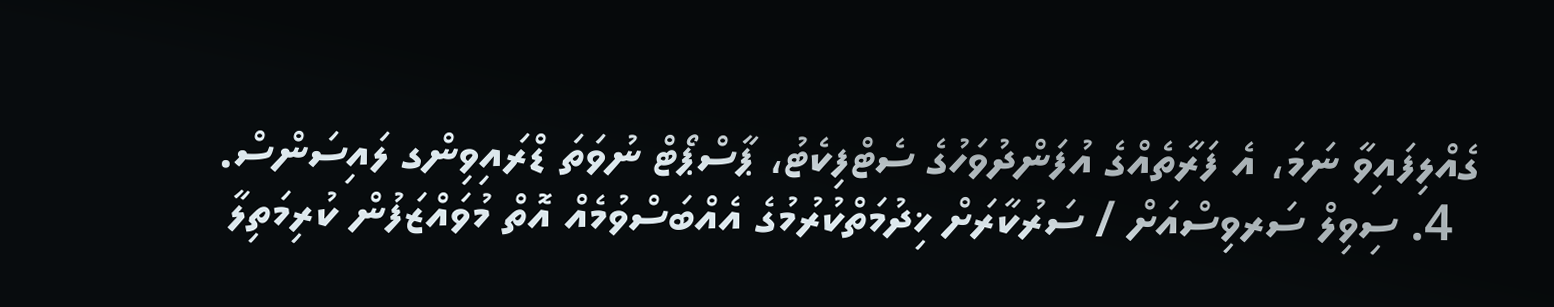ގެއްލިފައިވާ ނަމަ، އެ ފަރާތެއްގެ އުފަންދުވަހުގެ ސެޓްފިކެޓު، ޕާސްޕޯޓް ނުވަތަ ޑްރައިވިންގ ލައިސަންސް.
  4. ސިވިލް ސަރވިސްއަށް / ސަރުކާރަށް ޚިދުމަތްކުރުމުގެ އެއްބަސްވުމެއް އޮތް މުވައްޒަފުން ކުރިމަތިލާ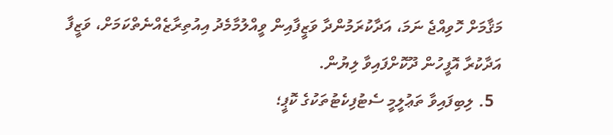މަޤާމަށް ހޮވިއްޖެ ނަމަ، އަދާކުރަމުންދާ ވަޒީފާއިން ވީއްލުމާމެދު އިއުތިރާޒެއްނެތްކަމަށް، ވަޒީފާ އަދާކުރާ އޮފީހުން ދޫކޮށްފައިވާ ލިޔުން.
  5. ލިބިފައިވާ ތަޢުލީމީ ސެޓުފިކެޓުތަކުގެ ކޮޕީ؛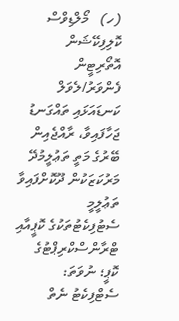(ހ)   މޯލްޑިވްސް ކޮލިފިކޭޝަން އޮތޯރިޓީން ފެންވަރު/ލެވަލް ކަނޑައަޅައި ތައްގަނޑު ޖަހާފައިވާ، ރާއްޖެއިން ބޭރުގެ މަތީ ތަޢުލީމުދޭ މަރުކަޒަކުން ދޫކޮށްފައިވާ ތަޢުލީމީ ސެޓުފިކެޓުތަކުގެ ކޮޕީއާއި ޓްރާންސްކްރިޕްޓުގެ ކޮޕީ؛ ނުވަތަ: ސެޓްފިކެޓު ނެތް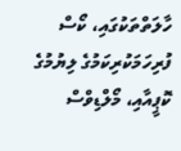ހާލަތްތަކުގައި، ކޯސް ފުރިހަމަކުރިކަމުގެ ލިޔުމުގެ ކޮޕީއާއި، މޯލްޑިވްސް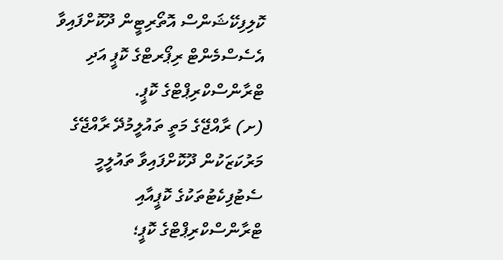ކޮލިފިކޭޝަންސް އޮތޯރިޓީން ދޫކޮށްފައިވާ އެސެސްމެންޓް ރިޕޯރޓްގެ ކޮޕީ އަދި ޓްރާންސްކްރިޕްޓްގެ ކޮޕީ.
(ށ) ރާއްޖޭގެ މަތީ ތައުލީމުދޭ ރާއްޖޭގެ މަރުކަޒަކުން ދޫކޮށްފައިވާ ތައުލީމީ ސެޓުފިކެޓުތަކުގެ ކޮޕީއާއި ޓްރާންސްކްރިޕްޓްގެ ކޮޕީ؛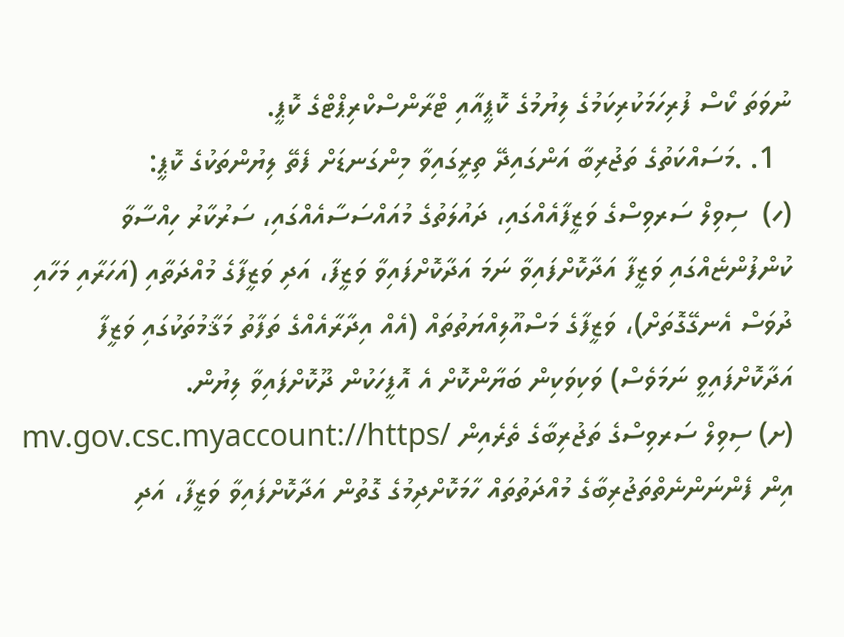ނުވަތަ ކޯސް ފުރިހަމަކުރިކަމުގެ ލިޔުމުގެ ކޮޕީއާއި ޓްރާންސްކްރިޕްޓްގެ ކޮޕީ.
  1. .މަސައްކަތުގެ ތަޖުރިބާ އަންގައިދޭ ތިރީގައިވާ މިންގަނޑަށް ފެތޭ ލިޔުންތަކުގެ ކޮޕީ:
(ހ)  ސިވިލް ސަރވިސްގެ ވަޒީފާއެއްގައި، ދައުލަތުގެ މުއައްސަސާއެއްގައި، ސަރުކާރު ހިއްސާވާ ކުންފުންޏެއްގައި ވަޒީފާ އަދާކޮށްފައިވާ ނަމަ އަދާކޮށްފައިވާ ވަޒީފާ، އަދި ވަޒީފާގެ މުއްދަތާއި (އަހަރާއި މަހާއި ދުވަސް އެނގޭގޮތަށް)، ވަޒީފާގެ މަސްއޫލިއްޔަތުތައް (އެއް އިދާރާއެއްގެ ތަފާތު މަޤާމުތަކުގައި ވަޒީފާ އަދާކޮށްފައިވީ ނަމަވެސް) ވަކިވަކިން ބަޔާންކޮށް އެ އޮފީހަކުން ދޫކޮށްފައިވާ ލިޔުން.
(ށ) ސިވިލް ސަރވިސްގެ ތަޖުރިބާގެ ތެރެއިން /mv.gov.csc.myaccount://https އިން ފެންނަންނެތްތަޖުރިބާގެ މުއްދަތުތައް ހާމަކޮށްދިމުގެ ގޮތުން އަދާކޮށްފައިވާ ވަޒީފާ، އަދި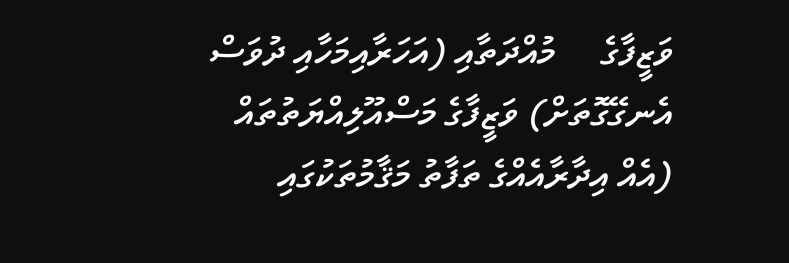ވަޒީފާގެ     މުއްދަތާއި (އަހަރާއިމަހާއި ދުވަސް އެނގޭގޮތަށް) ވަޒީފާގެ މަސްއޫލިއްޔަތުތައް (އެއް އިދާރާއެއްގެ ތަފާތު މަޤާމުތަކުގައި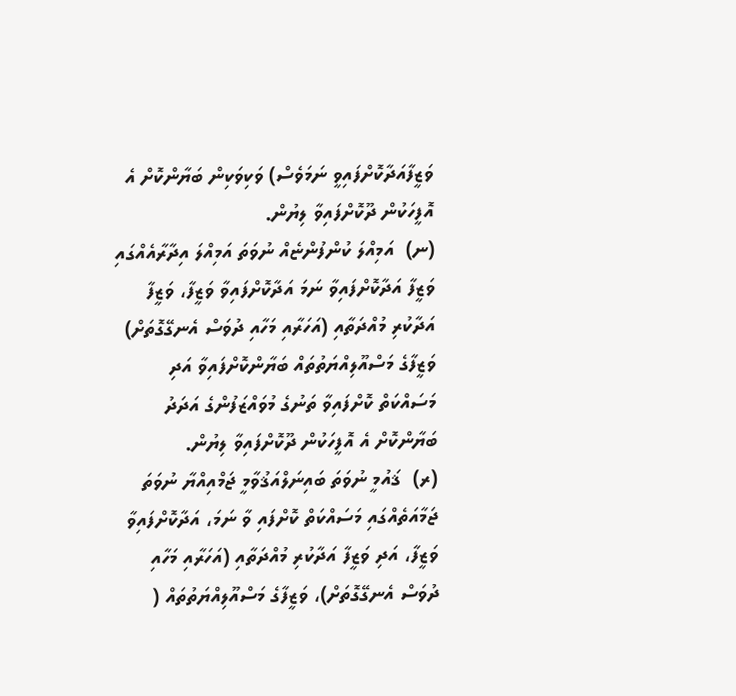ވަޒީފާއަދާކޮށްފައިވީ ނަމަވެސް) ވަކިވަކިން ބަޔާންކޮށް އެ އޮފީހަކުން ދޫކޮށްފައިވާ ލިޔުން.
(ނ)  އަމިއްލަ ކުންފުންޏެއް ނުވަތަ އަމިއްލަ އިދާރާއެއްގައި ވަޒީފާ އަދާކޮށްފައިވާ ނަމަ އަދާކޮށްފައިވާ ވަޒީފާ، ވަޒީފާ އަދާކުރި މުއްދަތާއި (އަހަރާއި މަހާއި ދުވަސް އެނގޭގޮތަށް) ވަޒީފާގެ މަސްއޫލިއްޔަތުތައް ބަޔާންކޮށްފައިވާ އަދި މަސައްކަތް ކޮށްފައިވާ ތަނުގެ މުވައްޒަފުންގެ އަދަދު ބަޔާންކޮށް އެ އޮފީހަކުން ދޫކޮށްފައިވާ ލިޔުން.
(ރ)  ޤައުމީ ނުވަތަ ބައިނަލްއަޤުވާމީ ޖަމްއިއްޔާ ނުވަތަ ޖަމާއަތެއްގައި މަސައްކަތް ކޮށްފައި ވާ ނަމަ، އަދާކޮށްފައިވާ ވަޒީފާ، އަދި ވަޒީފާ އަދާކުރި މުއްދަތާއި (އަހަރާއި މަހާއި ދުވަސް އެނގޭގޮތަށް)، ވަޒީފާގެ މަސްއޫލިއްޔަތުތައް (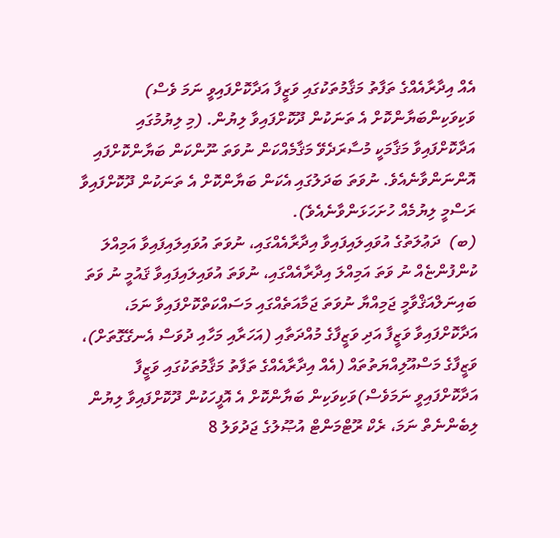އެއް އިދާރާއެއްގެ ތަފާތު މަޤާމުތަކުގައި ވަޒީފާ އަދާކޮށްފައިވީ ނަމަ ވެސް) ވަކިވަކިންބަޔާންކޮށް އެ ތަނަކުން ދޫކޮށްފައިވާ ލިޔުން. (މި ލިޔުމުގައި އަދާކޮށްފައިވާ މަޤާމަކީ މުސާރަދެވޭ މަޤާމެއްކަން ނުވަތަ ނޫންކަން ބަޔާންކޮށްފައި އޮންނަންވާނެއެވެ. ނުވަތަ ބަދަލުގައި އެކަން ބަޔާންކޮށް އެ ތަނަކުން ދޫކޮށްފައިވާ ރަސްމީ ލިޔުމެއް ހުށަހަޅަންވާނެއެވެ).
(ބ)  ދަޢުލަތުގެ އުވައިލައިފައިވާ އިދާރާއެއްގައި، ނުވަތަ އުވައިލައިފައިވާ އަމިއްލަ ކުންފުންޏެއް ނު ވަތަ އަމިއްލަ އިދާރާއެއްގައި، ނުވަތަ އުވައިލައިފައިވާ ޤައުމީ ނު ވަތަ ބައިނަލްއަޤްވާމީ ޖަމިއްޔާ ނުވަތަ ޖަމާއަތެއްގައި މަސައްކަތްކޮށްފައިވާ ނަމަ، އަދާކޮށްފައިވާ ވަޒީފާ އަދި ވަޒީފާގެ މުއްދަތާއި (އަހަރާއި މަހާއި ދުވަސް އެނގޭގޮތަށް)، ވަޒީފާގެ މަސްއޫލިއްޔަތުތައް (އެއް އިދާރާއެއްގެ ތަފާތު މަޤާމުތަކުގައި ވަޒީފާ އަދާކޮށްފައިވީ ނަމަވެސް)ވަކިވަކިން ބަޔާންކޮށް އެ އޮފީހަކުން ދޫކޮށްފައިވާ ލިޔުން ލިބެންނެތް ނަމަ، ރެކް ރޫޓްމަންޓް އުޞޫލުގެ ޖަދުވަލު 8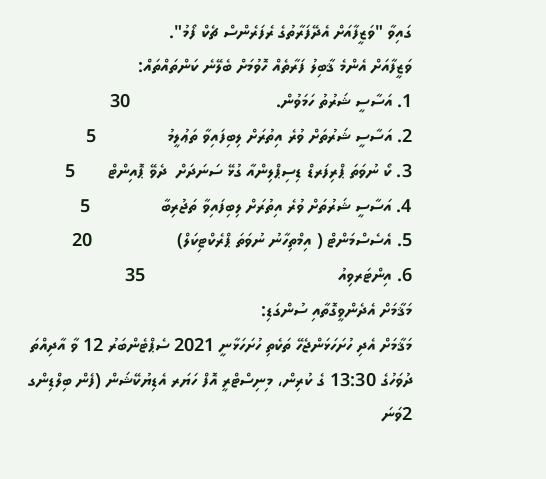ގައިވާ "ވަޒީފާއަށް އެދޭފަރާތުގެ ރެފަރެންސް ޗެކް ފޯމު".
ވަޒީފާއަށް އެންމެ ޤާބިލު ފަރާތެއް ހޮވުމަށް ބެލޭނެ ކަންތައްތައް:
1. އަސާސީ ޝަރުތު ހަމަވުން.                               30
2. އަސާސީ ޝަރުތަށް ވުރެ އިތުރަށް ލިބިފައިވާ ތަޢުލީމު               5
3. ކޯ ނުވަތަ ޕްރިފަރޑް ޑިސިޕްލިންއާ ގުޅޭ ސަނަދަށް  ދެވޭ ޕޮއިންޓް       5
4. އަސާސީ ޝަރުތަށް ވުރެ އިތުރަށް ލިބިފައިވާ ތަޖުރިބާ               5
5. އެސެސްމަންޓް ( އިމްތިހާނު ނުވަތަ ޕްރެކްޓިކަލް)                  20
6. އިންޓަރވިއު                                         35
މަޤާމަށް އެދެންވީގޮތާއި ސުންގަޑި:
މަޤާމަށް އެދި ހުށަހަޅަންޖެހޭ ތަކެތި ހުށަހަޅާނީ 2021 ސެޕްޓެންބަރު 12 ވާ އާދިއްތަ ދުވަހުގެ 13:30 ގެ ކުރިން، މިނިސްޓްރީ އޮފް ހަޔަރ އެޑިޔުކޭޝަން (ފެން ބިލްޑިންގ 2ވަނަ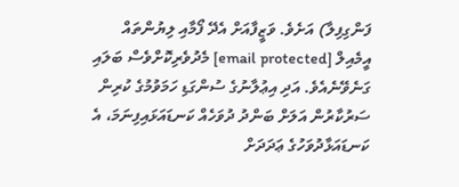ފަންގިފިލާ) އަށެވެ. ވަޒީފާއަށް އެދޭ ފޯމާއި ލިޔުންތައް އީމެއިލް [email protected] މެދުވެރިކޮށްވެސް ބަލައި ގަނެވޭނެއެވެ. އަދި އިޢުލާނުގެ ސުންގަޑި ހަމަވުމުގެ ކުރިން ސަރުކާރުން އަލަށް ބަންދު ދުވަހެއް ކަނޑައަޅައިފިނަމަ، އެ ކަނޑައަޅާދުވަހުގެ ޢަދަދަށް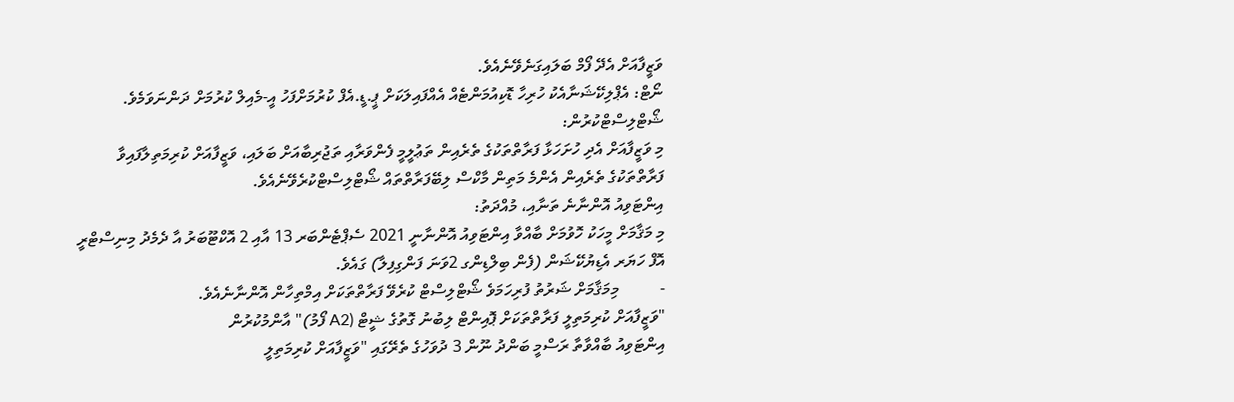ވަޒީފާއަށް އެދޭ ފޯމް ބަލައިގަނެވޭނެއެވެ.
ނޯޓް: އެޕްލިކޭޝަނާއެކު ހުރިހާ ޑޮކިއުމަންޓެއް އެއްފައިލަކަށް ޕީ.ޑީ.އެފް ކުރުމަށްފަހު އީ-މެއިލް ކުރުމަށް ދަންނަވަމެވެ.
ޝޯޓްލިސްޓްކުރުން:
މި ވަޒީފާއަށް އެދި ހުށަހަޅާ ފަރާތްތަކުގެ ތެރެއިން ތަޢުލީމީ ފެންވަރާއި ތަޖުރިބާއަށް ބަލައި، ވަޒީފާއަށް ކުރިމަތިލާފައިވާ ފަރާތްތަކުގެ ތެރެއިން އެންމެ މަތިން މާކްސް ލިބޭފަރާތްތައް ޝޯޓްލިސްޓްކުރެވޭނެއެވެ.
އިންޓަވިއު އޮންނާނެ ތަނާއި، މުއްދަތު:
މި މަޤާމަށް މީހަކު ހޮވުމަށް ބާއްވާ އިންޓަވިއު އޮންނާނީ 2021 ސެޕްޓެންބަރ 13 އާއި 2 އޮކްޓޫބަރު އާ ދެމެދު މިނިސްޓްރީ އޮފް ހަޔަރ އެޑިޔުކޭޝަން (ފެން ބިލްޑިންގ 2ވަނަ ފަންގިފިލާ) ގައެވެ.
-          މިމަޤާމަށް ޝަރުތު ފުރިހަމަވެ ޝޯޓްލިސްޓް ކުރެވޭ ފަރާތްތަކަށް އިމްތިހާން އޮންނާނެއެވެ.
"ވަޒީފާއަށް ކުރިމަތިލީ ފަރާތްތަކަށް ޕޮއިންޓް ލިބުނު ގޮތުގެ ޝީޓް (A2 ފޯމު)" އާންމުކުރުން
އިންޓަވިއު ބާއްވާތާ ރަސްމީ ބަންދު ނޫން 3 ދުވަހުގެ ތެރޭގައި "ވަޒީފާއަށް ކުރިމަތިލީ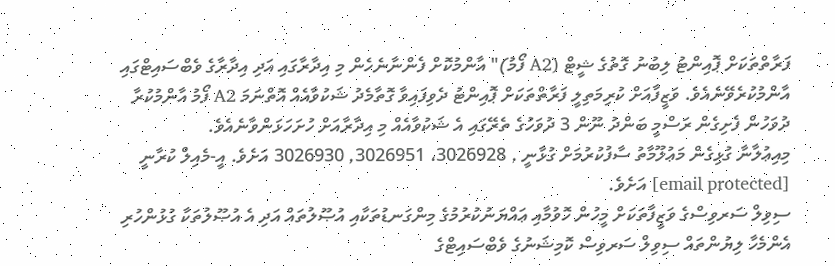ފަރާތްތަކަށް ޕޮއިންޓު ލިބުނު ގޮތުގެ ޝީޓް (A2 ފޯމު)" އާންމުކޮށް ފެންނާނެހެން މި އިދާރާގައި އަދި އިދާރާގެ ވެބްސައިޓްގައި އާންމުކުރެވޭނެއެވެ. ވަޒީފާއަށް ކުރިމަތިލީ ފަރާތްތަކަށް ޕޮއިންޓު ދެވިފައިވާ ގޮތާމެދު ޝަކުވާއެއް އޮތްނަމަ A2 ފޯމު އާންމުކުރާ ދުވަހުން ފެށިގެން ރަސްމީ ބަންދު ނޫން 3 ދުވަހުގެ ތެރޭގައި އެ ޝަކުވާއެއް މި އިދާރާއަށް ހުށަހަޅަންވާނެއެވެ.
މިއިޢުލާނާ ގުޅިގެން މަޢުލޫމާތު ސާފުކުރުމަށް ގުޅާނީ , 3026928، 3026951, 3026930 އަށެވެ. އީ-މެއިލް ކުރާނީ [email protected] އަށެވެ.
ސިވިލް ސަރވިސްގެ ވަޒީފާތަކަށް މީހުން ހޮވުމާއި ޢައްޔަނުކުރުމުގެ މިންގަނޑުތަކާއި އުޞޫލުތައް އަދި އެ އުޞޫލުތަކާ ގުޅުންހުރި އެންމެހާ ލިޔުންތައް ސިވިލް ސަރވިސް ކޮމިޝަނުގެ ވެބްސައިޓްގެ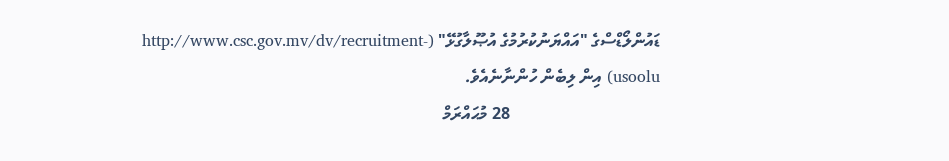ޑައުންލޯޑްސްގެ "އައްޔަނުކުރުމުގެ އުޞޫލާގުޅޭ" (http://www.csc.gov.mv/dv/recruitment-usoolu) އިން ލިބެން ހުންނާނެއެވެ.
                                    28 މުޙައްރަމް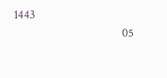1443
                                    05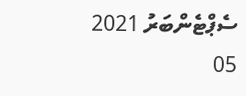ސެޕްޓެންބަރު 2021
05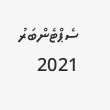ސެޕްޓެންބަރު 2021